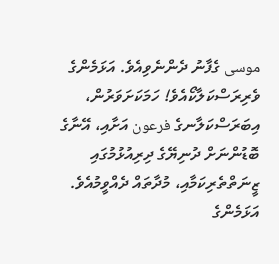موسى ގެފާނު ދެންނެވިއެވެ. އަޅަމެންގެ ވެރިރަސްކަލާކޯއެވެ! ހަމަކަށަވަރުން، އިބަރަސްކަލާނގެ فرعون އަށާއި، އޭނާގެ ބޮޑުންނަށް ދުނިޔޭގެ ދިރިއުޅުމުގައި ޒީނަތްތެރިކަމާއި، މުދާތައް ދެއްވީމުއެވެ. އަޅަމެންގެ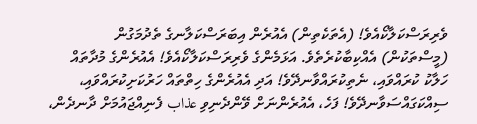ވެރިރަސްކަލާކޯއެވެ! (އެތަކެތިން) އެއުރެން އިބަރަސްކަލާނގެ ތެދުމަގުން (މީސްތަކުން) އެއްކިބާކުރެތެވެ. އަޅަމެންގެ ވެރިރަސްކަލާކޯއެވެ! އެއުރެންގެ މުދާތައް ހަލާކު ކުރައްވައި، ނެތިކުރައްވާނދޭވެ! އަދި އެއުރެންގެ ހިތްތައް ހަރުކަށިކުރައްވައި، ސިއްކަގައްސަވާނދޭވެ! ފަހެ، އެއުރެންނަށް ވޭންދެނިވި عذاب ފެނިއްޖައުމަށް ދާނދެން،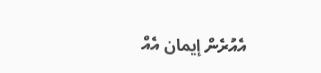އެއުރެން إيمان އެއް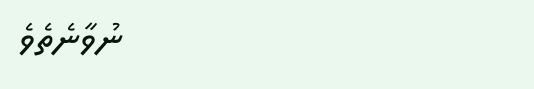ނުވާނެތެވެ